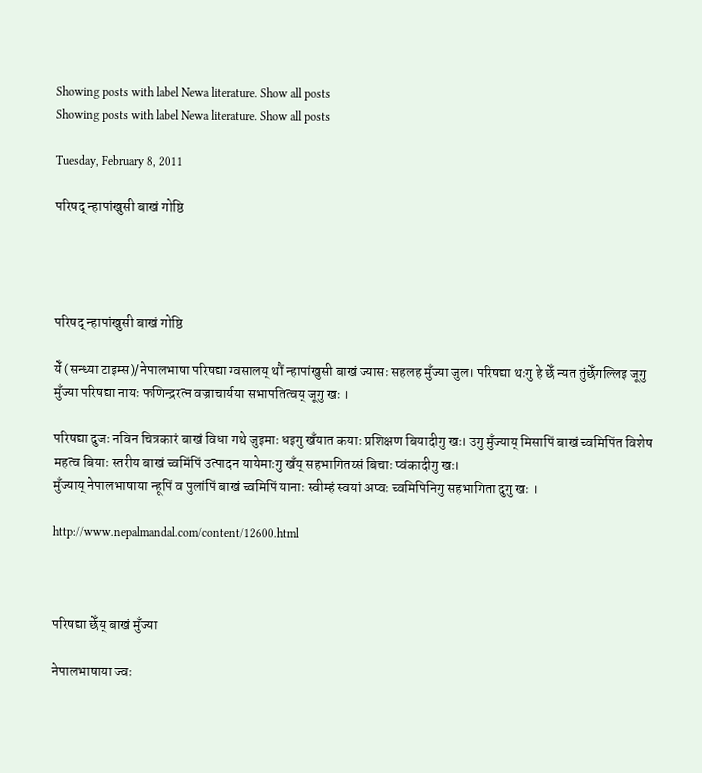Showing posts with label Newa literature. Show all posts
Showing posts with label Newa literature. Show all posts

Tuesday, February 8, 2011

परिषद् न्हापांखुसी बाखं गोष्ठि




परिषद् न्हापांखुसी बाखं गोष्ठि

येँ (सन्ध्या टाइम्स)/नेपालभाषा परिषद्या ग्वसालय् थौं न्हापांखुसी बाखं ज्यासः सहलह मुँज्या जुल। परिषद्या थःगु हे छेँ न्यत तुंछेँगल्लिइ जूगु मुँज्या परिषद्या नायः फणिन्द्ररत्न वज्राचार्यया सभापतित्वय् जूगु खः ।

परिषद्या दुजः नविन चित्रकारं बाखं विधा गथे जुइमाः धइगु खँयात कयाः प्रशिक्षण बियादीगु खः। उगु मुँज्याय् मिसापिं बाखं च्वमिपिंत विशेष महत्व बियाः स्तरीय बाखं च्वमिंपिं उत्पादन यायेमाःगु खँय् सहभागितय्सं बिचाः प्वंकादीगु खः।
मुँज्याय् नेपालभाषाया न्हूपिं व पुलांपिं बाखं च्वमिपिं यानाः स्वीम्हं स्वयां अप्वः च्वमिपिनिगु सहभागिता दुगु खः ।

http://www.nepalmandal.com/content/12600.html



परिषद्या छेँय् बाखं मुँज्या

नेपालभाषाया ज्वः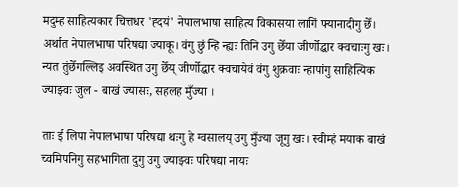मदुम्ह साहित्यकार चित्तधर 'ह्दयं' नेपालभाषा साहित्य विकासया लागिं फ्यानादीगु छेँ। अर्थात नेपालभाषा परिषद्या ज्याकू। वंगु छुं न्हि न्ह्यः तिनि उगु छेँया जीर्णोद्धार क्वचाःगु खः। न्यत तुंछेँगल्लिइ अवस्थित उगु छेँय् जीर्णोद्धार क्वचायेवं वंगु शुक्रवाः न्हापांगु साहित्यिक ज्याझ्वः जुल - बाखं ज्यासः, सहलह मुँज्या ।

ताः ई लिपा नेपालभाषा परिषद्या थःगु हे ग्वसालय् उगु मुँज्या जूगु खः। स्वीम्हं मयाक बाखं च्वमिपनिगु सहभागिता दुगु उगु ज्याझ्वः परिषद्या नायः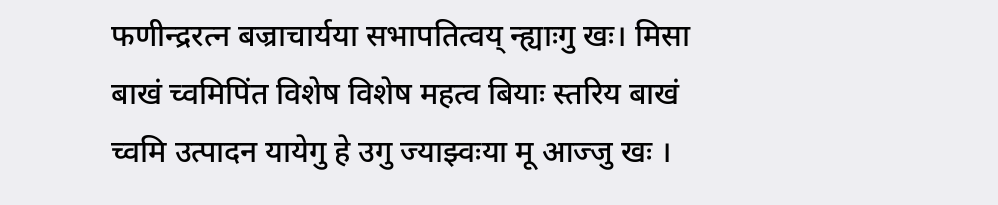फणीन्द्ररत्न बज्राचार्यया सभापतित्वय् न्ह्याःगु खः। मिसा बाखं च्वमिपिंत विशेष विशेष महत्व बियाः स्तरिय बाखं च्वमि उत्पादन यायेगु हे उगु ज्याझ्वःया मू आज्जु खः ।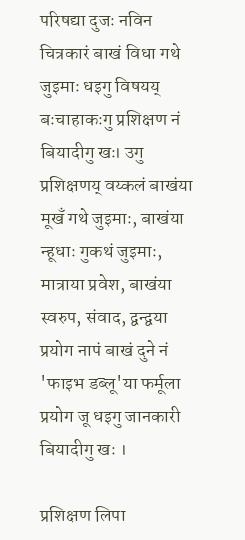परिषद्या दुजः नविन चित्रकारं बाखं विधा गथे जुइमाः धइगु विषयय् बःचाहाकःगु प्रशिक्षण नं बियादीगु खः। उगु प्रशिक्षणय् वय्कलं बाखंया मूखँ गथे जुइमाः, बाखंया न्हूधाः गुकथं जुइमाः, मात्राया प्रवेश, बाखंया स्वरुप, संवाद, द्वन्द्वया प्रयोग नापं बाखं दुने नं 'फाइभ डब्लू'या फर्मूला प्रयोग जू धइगु जानकारी बियादीगु खः ।

प्रशिक्षण लिपा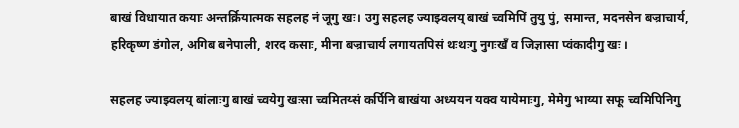बाखं विधायात कयाः अन्तर्क्रियात्मक सहलह नं जूगु खः। उगु सहलह ज्याझ्वलय् बाखं च्वमिपिं तुयु पुं, समान्त, मदनसेन बज्राचार्य, हरिकृष्ण डंगोल, अगिब बनेपाली, शरद कसाः, मीना बज्राचार्य लगायतपिसं थःथःगु नुगःखँ व जिज्ञासा प्वंकादीगु खः ।

सहलह ज्याझ्वलय् बांलाःगु बाखं च्वयेगु खःसा च्वमितय्सं कर्पिनि बाखंया अध्ययन यक्व यायेमाःगु, मेमेगु भाय्या सफू च्वमिपिनिगु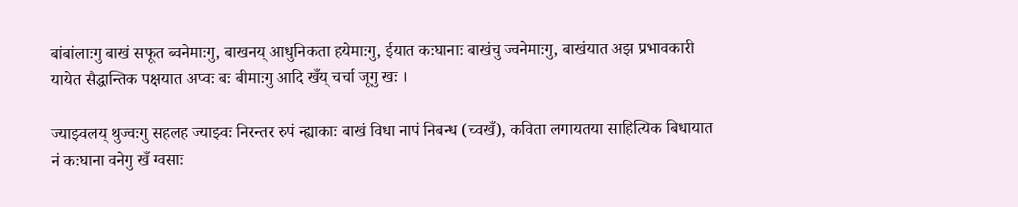बांबांलाःगु बाखं सफूत ब्वनेमाःगु, बाखनय् आधुनिकता हयेमाःगु, ईयात कःघानाः बाखंचु ज्वनेमाःगु, बाखंयात अझ प्रभावकारी यायेत सैद्धान्तिक पक्षयात अप्वः बः बीमाःगु आदि खँय् चर्चा जूगु खः ।

ज्याझ्वलय् थुज्वःगु सहलह ज्याझ्वः निरन्तर रुपं न्ह्याकाः बाखं विधा नापं निबन्ध (च्वखँ), कविता लगायतया साहित्यिक बिधायात नं कःघाना वनेगु खँ ग्वसाः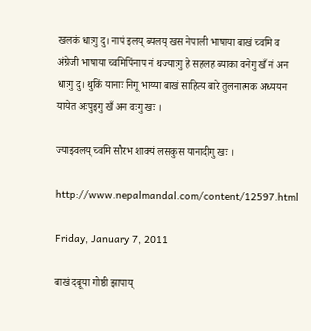खलकं धाःगु दु। नापं इलय् ब्यलय् खस नेपाली भाषाया बाखं च्वमि व अंग्रेजी भाषाया च्वमिपिंनाप नं थज्याःगु हे सहलह ब्याका वनेगु खँ नं अन धाःगु दु। थुकिं यानाः निगू भाय्या बाखं साहित्य बारे तुलनात्मक अध्ययन यायेत अःपुइगु खँ अन वःगु खः ।

ज्याझ्वलय् च्वमि सौरभ शाक्यं लसकुस यानादीगु खः ।

http://www.nepalmandal.com/content/12597.html

Friday, January 7, 2011

बाखं दबूया गोष्ठी झापाय्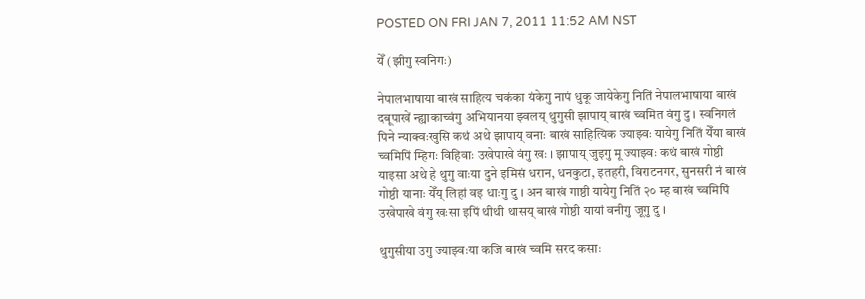POSTED ON FRI JAN 7, 2011 11:52 AM NST

येँ (झीगु स्वनिगः)

नेपालभाषाया बाखं साहित्य चकंका यंकेगु नापं धुकू जायेकेगु नितिं नेपालभाषाया बाखं दबूपाखें न्ह्याकाच्वंगु अभियानया झ्वलय् थुगुसी झापाय् बाखं च्वमित वंगु दु । स्वनिगलं पिने न्याक्वःखुसि कथं अथे झापाय् वनाः बाखं साहित्यिक ज्याझ्वः यायेगु नितिं येँया बाखं च्वमिपिं म्हिगः विहिवाः उखेपाखे वंगु खः । झापाय् जुइगु मू ज्याझ्वः कथं बाखं गोष्ठी याइसा अथे हे थुगु वाःया दुने इमिसं धरान, धनकुटा, इतहरी, विराटनगर, सुनसरी नं बाखं गोष्ठी यानाः येँय् लिहां वइ धाःगु दु । अन बाखं गाष्ठी यायेगु नितिं २० म्ह बाखं च्वमिपिं उखेपाखे वंगु खःसा इपिं थीथी थासय् बाखं गोष्ठी यायां वनीगु जूगु दु ।

थुगुसीया उगु ज्याझ्वःया कजि बाखं च्वमि सरद कसाः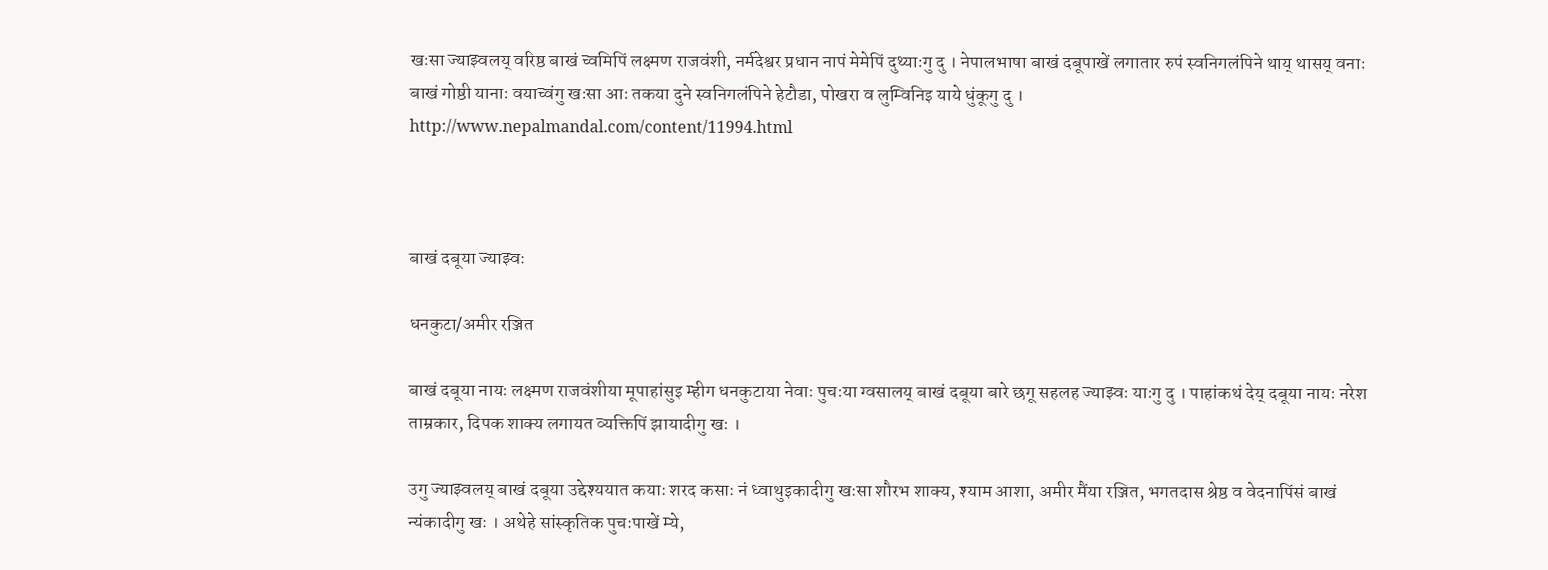खःसा ज्याझ्वलय् वरिष्ठ बाखं च्वमिपिं लक्ष्मण राजवंशी, नर्मदेश्वर प्रधान नापं मेमेपिं दुथ्याःगु दु । नेपालभाषा बाखं दबूपाखें लगातार रुपं स्वनिगलंपिने थाय् थासय् वनाः बाखं गोष्ठी यानाः वयाच्वंगु खःसा आः तकया दुने स्वनिगलंपिने हेटौडा, पोखरा व लुम्विनिइ याये धुंकूगु दु ।
http://www.nepalmandal.com/content/11994.html



बाखं दबूया ज्याझ्वः

धनकुटा/अमीर रञ्जित

बाखं दबूया नायः लक्ष्मण राजवंशीया मूपाहांसुइ म्हीग धनकुटाया नेवाः पुचःया ग्वसालय् बाखं दबूया बारे छगू सहलह ज्याझ्वः याःगु दु । पाहांकथं देय् दबूया नायः नरेश ताम्रकार, दिपक शाक्य लगायत व्यक्तिपिं झायादीगु खः ।

उगु ज्याझ्वलय् बाखं दबूया उद्देश्ययात कयाः शरद कसाः नं ध्वाथुइकादीगु खःसा शौरभ शाक्य, श्याम आशा, अमीर मैंया रञ्जित, भगतदास श्रेष्ठ व वेदनापिंसं बाखं न्यंकादीगु खः । अथेहे सांस्कृतिक पुचःपाखें म्ये,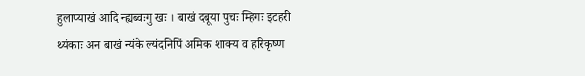हुलाप्याखं आदि न्ह्यब्वःगु खः । बाखं दबूया पुचः म्हिगः इटहरी थ्यंकाः अन बाखं न्यंके ल्यंदनिपिं अमिक शाक्य व हरिकृष्ण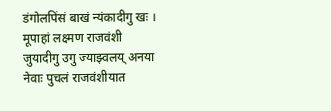डंगोलपिंसं बाखं न्यंकादीगु खः । मूपाहां लक्ष्मण राजवंशी जुयादीगु उगु ज्याझ्वलय् अनया नेवाः पुचलं राजवंशीयात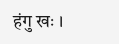हंगु खः ।